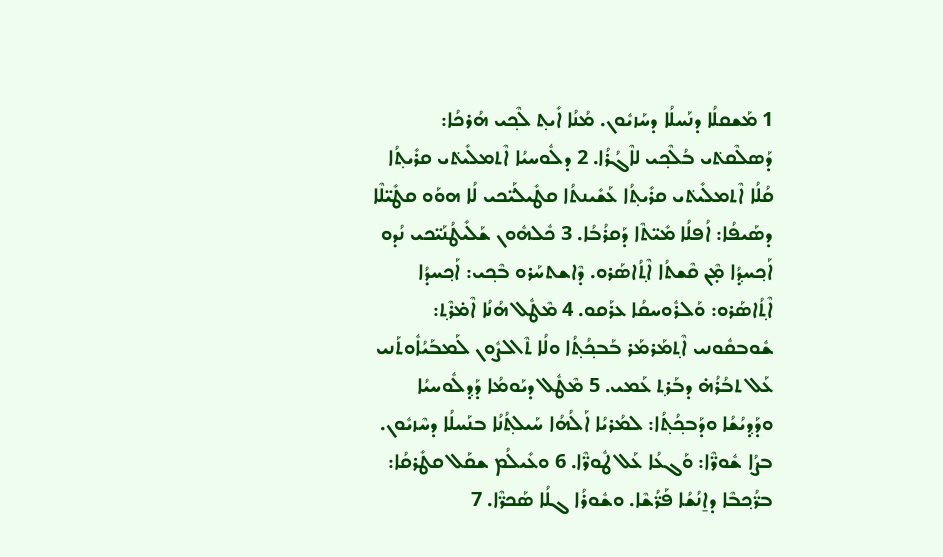1 ܡܰܫܩܠܳܐ ܕܢܰܚܠܳܐ ܕܚܰܙܝܽܘܢ. ܡܳܢܳܐ ܐܺܝܬ݂ ܠܶܟ݂ܝ ܗܳܪܟܳܐ: ܕܰܣܠܶܩܬ݁ܝ ܒܳܠܶܟ݂ܝ ܠܐܶܓܳܪܳܐ. 2 ܕܠܽܘܚܝܳܐ ܐܶܬܡܠܺܝܬ݁ܝ ܩܪܺܝܬ݂ܳܐ ܩܳܠܳܐ ܐܶܬܡܠܺܝܬ݁ܝ ܩܪܺܝܬ݂ܳܐ ܥܰܫܺܝܢܬܳܐ ܩܛܺܝܠܰܝ̈ܟܝ ܠܳܐ ܗܘܰܘ ܩܛܺܝ̈ܠܶܐ ܕܣܰܝܦܳܐ: ܐܳܦܠܳܐ ܡܺܝ̈ܬܶܐ ܕܰܩܪܳܒܳܐ. 3 ܟܽܠܗܽܘܢ ܫܰܠܺܝܛܳܢܰܝ̈ܟܝ ܢܳܕܘ ܐܰܟ݂ܚܕ݂ܳܐ ܡ̣ܶܢ ܩܶܫܬܳܐ ܐܶܬ݂ܳܐܣܰܪܘ. ܕܶܐܫܬܚܰܪܘ ܒܶܟ݂ܝ: ܐܰܟ݂ܚܕܳܐ ܐܶܬ݂ܳܐܣܰܪܘ: ܘܰܠܪܽܘܚܩܳܐ ܥܪܰܩܘ. 4 ܡܶܛܽܠ ܗܳܢܳܐ ܐܶܡ̇ܪܶܬ݂: ܫܽܘܒܩܽܘܢܝ ܐܶܬ݂ܡܰܪܡܰܪ ܒܰܒܟ݂ܳܬ݂ܳܐ ܘܠܳܐ ܬܶܐܠܨܽܘܢ ܠܰܡܒܰܝܳܐܽܘܬܰܢܝ ܥܰܠ ܬܒܳܪܳܗ̇ ܕܒܰܪܬ݂ ܥܰܡܝ. 5 ܡܶܛܽܠ ܕܝܰܘܡܳܐ ܕܰܕ݂ܠܽܘܚܝܳܐ ܘܕܰܕ݂ܝܳܫܳܐ ܘܕܰܒܟ݂ܳܬ݂ܳܐ: ܠܡܳܪܝܳܐ ܐܰ‌ܠܳܗܳܐ ܚܰܝܠܬ݂ܳܢܳܐ ܒܢܰܚܠܳܐ ܕܚܶܙܝܽܘܢ. ܒܨܳܐ ܫܽܘܖ̈ܶܐ: ܘܰܓܥܳܐ ܥܰܠ ܛܽܘܖ̈ܶܐ. 6 ܘܥܺܝܠܳܡ ܫܩܰܠ ܩܛܺܪܩܳܐ: ܒܖ̈ܳܟ݂ܒܶܐ ܕܐ̱ܢܳܫܳܐ ܦܰܖ̈ܳܫܶܐ. ܘܫܽܘܪܳܐ ܓܠܳܐ ܣܰܟܖ̈ܶܐ. 7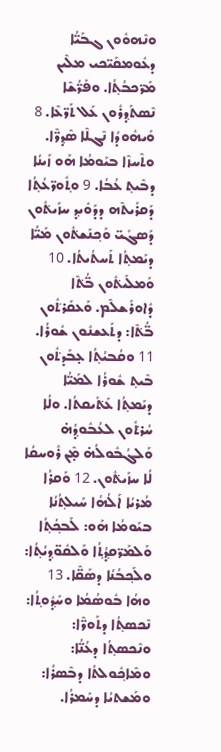ܘܢܶܗܘܽܘܢ ܓܒܰܝ̈ܳܐ ܕܥܽܘܡܩܰܝ̈ܟܝ ܡܠܶܝܢ ܡܰܖ̈ܟܒܳܬ݂ܳܐ. ܘܦܰܖ̈ܳܫܶܐ ܢܶܣܬܰܕ݂ܪܽܘܢ ܥܰܠ ܬܰܖ̈ܥܶܐ. 8 ܘܺܝܗܽܘܕܳܐ ܢܶܓܠܶܐ ܣܶܕ݂ܖ̈ܶܐ. ܘܬܶܚܙܶܐ ܒܝܰܘܡܳܐ ܗܰܘ ܙܰܝܢܳܐ ܕܒܶܝܬ݂ ܥܳܒܳܐ. 9 ܘܬ݂ܽܘܖ̈ܥܳܬ݂ܳܐ ܕܰܩܪܺܝܬܶܗ ܕܕܰܘܺܝܕ݂ ܚܙܰܝܬ݁ܽܘܢ ܕܰܣܓܺܝ̈ ܘܰܟ݂ܢܰܫܬ݁ܽܘܢ ܡܰܝ̈ܳܐ ܕܝܰܡܬ݂ܳܐ ܬܰܚܬܳܝܬܳܐ. 10 ܘܰܡܠܰܝܬ݁ܽܘܢ ܒ̈ܳܬ݁ܶܐ ܕܽܐܘܪܺܫܠܶܡ. ܘܰܥܩܰܪܬ݁ܽܘܢ ܒ̈ܳܬ݁ܶܐ: ܕܬܰܥܫܢܽܘܢ ܫܽܘܪܳܐ. 11 ܘܩܳܒܝܳܬ݂ܳܐ ܥ̣ܒܰܕܬ݁ܽܘܢ ܒܶܝܬ݂ ܫܽܘܪܳܐ ܠܡܰܝ̈ܳܐ ܕܝܰܡܬ݂ܳܐ ܥܰܬ݁ܺܝܩܬܳܐ. ܘܠܳܐ ܚܳܪܬ݁ܽܘܢ ܠܥܳܒܽܘܕ݂ܳܗ̇ ܘܰܠܓܳܒܽܘܠܳܗ̇ ܡ̣ܶܢ ܪܽܘܚܩܳܐ ܠܳܐ ܚܙܰܝܬ݁ܽܘܢ. 12 ܘܰܩܪܳܐ ܡܳܪܝܳܐ ܐܰ‌ܠܳܗܳܐ ܚܰܝܠܬ݂ܳܢܳܐ ܒܝܰܘܡܳܐ ܗܰܘ: ܠܰܒܟ݂ܳܬ݂ܳܐ ܘܰܠܡܰܖ̈ܩܕ݂ܳܬ݂ܳܐ ܘܰܠܩܽܘ̈ܕ݂ܝܳܬ݂ܳܐ: ܘܠܰܟ݂ܒܳܢܳܐ ܕܣܰܩ̈ܶܐ. 13 ܘܗܳܐ ܒܽܘܣܳܡܳܐ ܘܚܰܕ݂ܽܘܬ݂ܳܐ: ܢܶܟܣܬ݂ܳܐ ܕܬܰܘܖ̈ܶܐ: ܘܢܶܟܣܬ݂ܳܐ ܕܥܳܢ̈ܳܐ: ܘܡܶܐܟ݂ܽܘܠܬܳܐ ܕܒܶܣܪܳܐ: ܘܡܰܫܬܝܳܐ ܕܚܰܡܪܳܐ.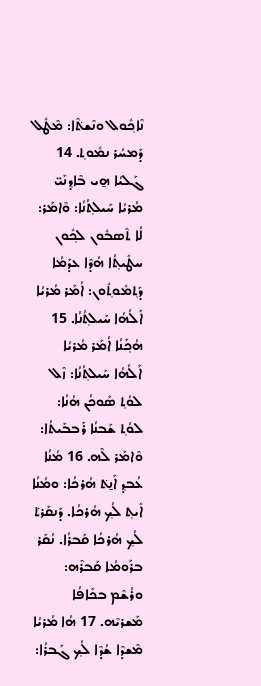ܢܶܐܟ݂ܽܘܠ ܘܢܶܫܬ݁ܶܐ: ܡܶܛܽܠ ܕܰܡܚܳܪ ܢܡܽܘܬ݂. 14 ܓܰܠܝܳܐ ܗ̱ܝ ܒܶܐܕ݂ܢܰܝ̈ ܡܳܪܝܳܐ ܚܰܝܠܬ݂ܳܢܳܐ: ܘܶܐܡܰܪ: ܠܳܐ ܬܶܣܒܽܘܢ ܠܟ݂ܽܘܢ ܚܛܺܝܬ݂ܳܐ ܗܳܕܶܐ ܥܕܰܡܳܐ ܕܰܬ݂ܡܽܘܬ݂ܽܘܢ: ܐܳܡܰܪ ܡܳܪܝܳܐ ܐܰ‌ܠܳܗܳܐ ܚܰܝܠܬ݂ܳܢܳܐ. 15 ܗܳܟ݂ܰܢܳܐ ܐܳܡܰܪ ܡܳܪܝܳܐ ܐܰ‌ܠܳܗܳܐ ܚܰܝܠܬ݂ܳܢܳܐ: ܙܶܠ ܠܘܳܬ݂ ܣܰܘܟܳܢ ܗܳܢܳܐ: ܠܘܳܬ݂ ܫܰܒܢܳܐ ܪܰܒܒܰܝܬܳܐ: ܘܶܐܡܰܪ ܠܶܗ. 16 ܡܳܢܳܐ ܥܳܒܕ݂ ܐܰܢ̱ܬ݁ ܗܳܪܟܳܐ: ܘܡܳܢܳܐ ܐܺܝܬ݂ ܠܳܟ݂ ܗܳܪܟܳܐ. ܕܰܢܩܰܪܬ݁ ܠܳܟ݂ ܗܳܪܟܳܐ ܩܰܒܪܳܐ. ܢܳܩܰܪ ܒܪܰܘܡܳܐ ܩܰܒܪܶܗ: ܘܪܳܫܶܡ ܒܟܺܐܦܳܐ ܡܰܫܪܝܶܗ. 17 ܗܳܐ ܡܳܪܝܳܐ ܡܶܫܕܶܐ ܫܳܕܶܐ ܠܳܟ݂ ܓܰܒܪܳܐ: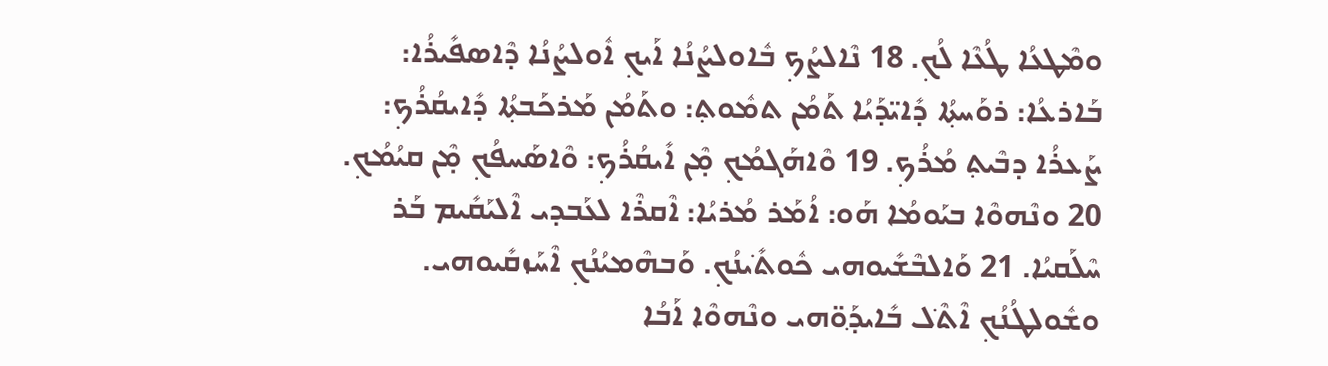ܘܡܶܛܥܳܐ ܛܳܥܶܐ ܠܳܟ݂. 18 ܢܶܐܠܨܳܟ݂ ܒܽܐܘܠܨܳܢܳܐ ܐܰܝܟ݂ ܐܽܘܠܨܳܢܳܐ ܕܶܐܣܦܺܝܪܳܐ: ܒܰܐܪܥܳܐ: ܪܘܰܚܬ݂ܳܐ ܕܺܐܝ̈ܕܰܝܳܐ ܬܰܡܳܢ ܬܡܽܘܬ݂: ܘܬܰܡܳܢ ܡܰܪܟܰܒܬ݂ܳܐ ܕܺܐܝܩܳܪܳܟ݂: ܨܰܥܪܳܐ ܕܒܶܝܬ݂ ܡܳܪܳܟ݂. 19 ܘܶܐܗܰܓܡܳܟ݂ ܡ̣ܶܢ ܐܺܝܩܳܪܳܟ݂: ܘܶܐܣܰܚܦܳܟ݂ ܡ̣ܶܢ ܩܝܳܡܳܟ݂. 20 ܘܢܶܗܘܶܐ ܒܝܰܘܡܳܐ ܗܰܘ: ܐܳܡܰܪ ܡܳܪܝܳܐ: ܐܶܩܪܶܐ ܠܥܰܒܕܝ ܐܶܠܝܰܩܺܝܡ ܒܰܪ ܚܶܠܰܩܝܳܐ. 21 ܘܰܐܠܒܶܫܺܝܘܗܝ ܟܽܘܬ݁ܺܝܢܳܟ݂. ܘܰܒܗܶܡܝܳܢܳܟ݂ ܐܶܚܰܙܩܺܝܘܗܝ. ܘܫܽܘܠܛܳܢܳܟ݂ ܐܶܬ݁ܶܠ ܒܺܐܝܕ݂ܰܘ̈ܗܝ ܘܢܶܗܘܶܐ ܐܰܒܳܐ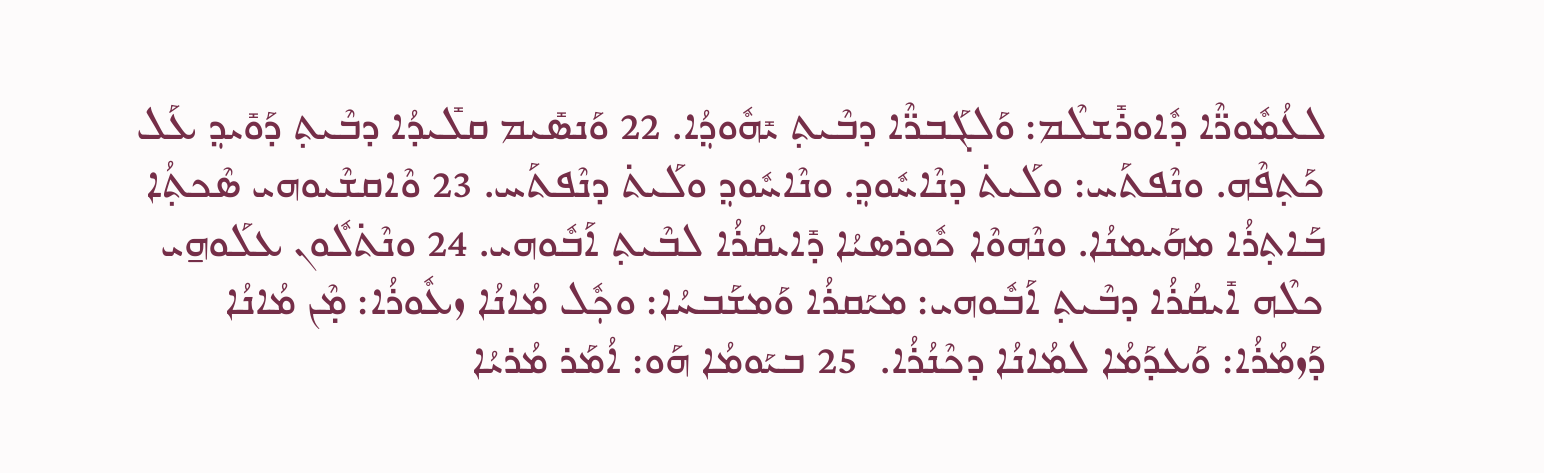ܠܥܳܡܽܘܖ̈ܶܐ ܕܽܐܘܪܺܫܠܶܡ: ܘܰܠܓܰܒܖ̈ܶܐ ܕܒܶܝܬ݂ ܝܺܗܽܘܕ݂ܳܐ. 22 ܘܰܢܣܺܝܡ ܩܠܺܝܕܳܐ ܕܒܶܝܬ݂ ܕܰܘܺܝܕ݂ ܥܰܠ ܟܰܬ݂ܦܶܗ. ܘܢܶܦܬܰܚ: ܘܠܰܝܬ݁ ܕܢܶܐܚܽܘܕ݂. ܘܢܶܐܚܽܘܕ݂ ܘܠܰܝܬ݁ ܕܢܶܦܬܰܚ. 23 ܘܶܐܩܫܶܝܘܗܝ ܣܶܟܬ݂ܳܐ ܒܰܐܬ݂ܪܳܐ ܡܗܰܝܡܢܳܐ. ܘܢܶܗܘܶܐ ܟܽܘܪܣܝܳܐ ܕܺܐܝܩܳܪܳܐ ܠܒܶܝܬ݂ ܐܰܒܽܘܗܝ. 24 ܘܢܶܬ݁ܠܽܘܢ ܥܠܰܘܗ̱ܝ ܟܠܶܗ ܐܺܝܩܳܪܳܐ ܕܒܶܝܬ݂ ܐܰܒܽܘܗܝ: ܡܝܰܩܪܳܐ ܘܰܡܫܰܒܚܳܐ: ܘܟ݂ܽܠ ܡܳܐܢܳܐ ܙܥܽܘܪܳܐ: ܡ̣ܶܢ ܡܳܐܢܳܐ ܕܰܙܡܳܪܳܐ: ܘܰܥܕܰܡܳܐ ܠܡܳܐܢܳܐ ܕܟܶܢܳܪܳܐ.  25 ܒܝܰܘܡܳܐ ܗܰܘ: ܐܳܡܰܪ ܡܳܪܝܳܐ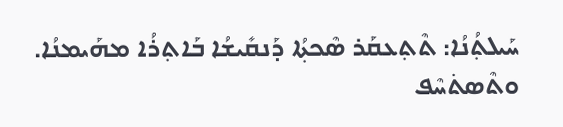ܚܰܝܠܬ݂ܳܢܳܐ: ܬܶܬ݂ܥܩܰܪ ܣܶܟܬ݂ܳܐ ܕܰܢܩܺܝܫܳܐ ܒܰܐܬ݂ܪܳܐ ܡܗܰܝܡܢܳܐ. ܘܬܶܣܬ݁ܚܶܦ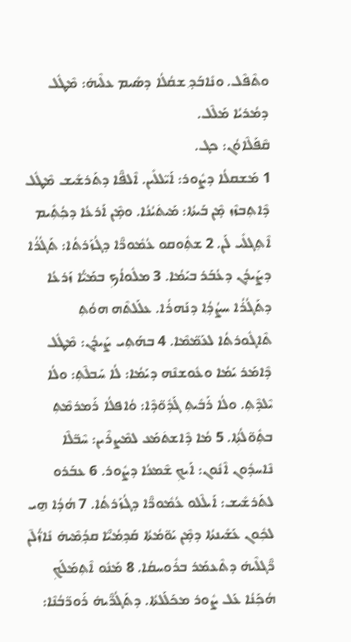ܘܬܶܦܶܠ. ܘܢܺܐܒܰܕ݂ ܫܩܳܠܳܐ ܕܣܺܝܡ ܥܠܶܝܗ̇: ܡܶܛܽܠ ܕܡܳܪܝܳܐ ܡܰܠܶܠ.
ܩܶܦܰܠܶܐܘܳܢ: ܟܓ.
1 ܡܰܫܩܠܳܐ ܕܨܽܘܪ: ܐܰܝ̈ܠܠܺܝܢ. ܐܶܠܦ̈ܶܐ ܕܬܰܪܫܺܝܫ ܡܶܛܽܠ ܕܶܐܬ݂ܒܙܶܙ ܡ̣ܶܢ ܒܰܝܬܳܐ: ܡܰܝܬ݁ܝܳܢܳܐ. ܘܡ̣ܶܢ ܐܰܪܥܳܐ ܕܟ݂ܳܬ݂ܺܝܡ ܐܶܬ݂ܓܠܺܝ ܠܰܢ. 2 ܫܬ݂ܽܘܩܘ ܥܳܡܽܘܖ̈ܶܐ ܕܓܳܙܰܪܬܳܐ: ܬܰܓܳܪܳܐ ܕܨܰܝܕܳܢ ܕܥܳܒܰܪ ܒܝܰܡܳܐ. 3 ܡܠܽܘܐܳܟ݂ ܒܡܰܝ̈ܳܐ ܙܰܪܥܳܐ ܕܬܰܓܳܪܳܐ ܚܨܳܕ݂ܳܐ ܕܢܰܗܪܳܐ. ܥܠܰܠܬܶܗ ܗܘܳܬ݂ ܬܶܐܓܽܘܪܬܳܐ ܠܥܰܡ̈ܡܶܐ. 4 ܒܗܰܬ݂ܝ ܨܰܝܕܳܢ: ܡܶܛܽܠ ܕܶܐܡܰܪ ܝܰܡܳܐ ܘܥܽܘܫܢܶܗ ܕܝܰܡܳܐ: ܠܳܐ ܚܰܒܠܶܬ݂: ܘܠܳܐ ܝܶܠܕܶܬ݂. ܘܠܳܐ ܪܰܒܺܝܬ݂ ܓܰܕܽܘ̈ܕܶܐ: ܘܳܐܦܠܳܐ ܪܰܡܪܡܶܬ݂ ܒܬ݂ܽܘ̈ܠܳܬ݂ܳܐ. 5 ܡܳܐ ܕܶܐܫܬ݁ܡܰܥ ܠܡܶܨܪܶܝܢ: ܚܶܒ̈ܠܶܐ ܢܶܐܚܕܽܘܢ ܐܶܢܽܘܢ: ܐܰܝܟ݂ ܫܶܡܥܳܐ ܕܨܽܘܪ. 6 ܥܒܰܪܘ ܠܬܰܪܫܺܝܫ: ܐܰܝܠܶܠܘ ܥܳܡܽܘܖ̈ܶܐ ܕܓܳܙܰܪܬܳܐ. 7 ܗܳܕܳܐ ܗ̱ܝ ܠܟ݂ܽܘܢ ܥܰܫܺܝܢܬܳܐ ܕܡ̣ܶܢ ܝܰܘ̈ܡܳܬܳܐ ܩܰܕ݂ܡܳܝ̈ܶܐ ܩܕ݂ܳܡܶܝܗ̇ ܢܺܐܙ̈ܳܠ̄ܢ ܖ̈ܶܓܠܶܝܗ̇ ܕܬܶܥܡܰܪ ܒܪܽܘܚܩܳܐ. 8 ܡܰܢܽܘ ܐܶܬ݂ܡܰܠܰܟ݂ ܗܳܟ݂ܰܢܳܐ ܥܰܠ ܨܽܘܪ ܡܟܰܠܰܠܬܳܐ. ܕܬܰܓܳܖ̈ܶܝܗ̇ ܪܰܘܖ̈ܒܳܢܶܐ: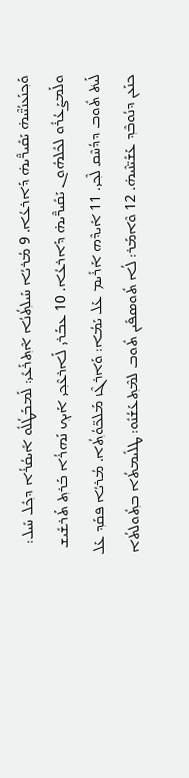ܘܰܟ݂ܢܰܥܢܳܝ̈ܶܝܗ̇ ܝܰܩܺܝܖ̈ܶܝܗ̇ ܕܰܐܪܥܳܐ. 9 ܡܳܪܝܳܐ ܚܰܝܠܬ݂ܳܢܳܐ ܐܶܬ݂ܪܰܥܺܝ: ܠܰܡܒܰܛܳܠܽܘ ܐܺܝܩܳܪܳܐ ܕܟ݂ܽܠ ܚܺܝܠ: ܘܠܰܡܨܰܥܳܪܽܘ ܠܟܽܠܗܽܘܢ ܝܰܩܺܝܖ̈ܶܝܗ̇ ܕܰܐܪܥܳܐ. 10 ܥܒܰܪܝ ܠܰܐܪܥܶܟ݂ܝ ܐܰܝܟ݂ ܢܰܗܪܳܐ ܒܰܪܬ݂ ܬܰܪܫܺܝܫ ܠܰܝܬ݁ ܬܽܘܒ ܕܕܳܚܶܩ ܠܶܟ݂ܝ. 11 ܐܺܝܕܶܗ ܐܰܪܺܝܡ ܥܰܠ ܝܰܡܳܐ: ܘܰܐܪܓܶܙ ܡܰܠܟ̈ܘܳܬ݂ܳܐ. ܡܳܪܝܳܐ ܦܩܰܕ݂ ܥܰܠ ܟܢܰܥܢ ܕܢܳܘܒܶܕ݂ ܥܰܫܺܝ̈ܢܶܝܗ̇. 12 ܘܶܐܡܰܪ: ܠܳܐ ܬܽܘܣܦܺܝܢ ܬܽܘܒ ܠܡܶܬ݂ܥܰܫܳܢܽܘ: ܛܠܺܝܡܬܳܐ ܒܬ݂ܽܘܠܬܳܐ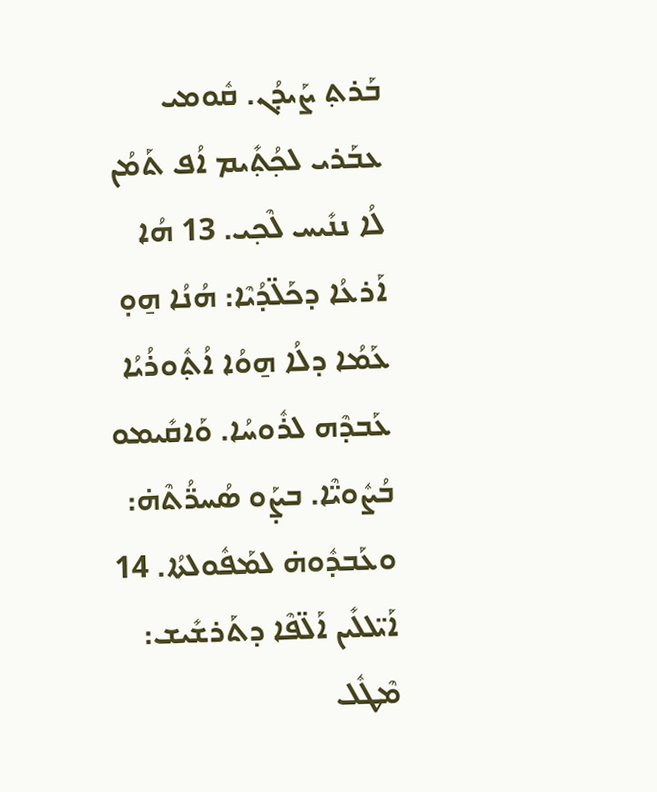ܒܰܪܬ݂ ܨܰܝܕܳܢ. ܩܽܘܡܝ ܥܒܰܪܝ ܠܟ݂ܳܬ݂ܺܝܡ ܐܳܦ ܬܰܡܳܢ ܠܳܐ ܢܢܺܝܚ ܠܶܟ݂ܝ. 13 ܗܳܐ ܐܰܪܥܳܐ ܕܟܰܠ̈ܕܳܝܶܐ: ܗܳܢܳܐ ܗ̱ܘ̣ ܥܰܡܳܐ ܕܠܳܐ ܗ̱ܘܳܐ ܐܳܬ݂ܽܘܪܳܝܳܐ ܥܰܒܕܶܗ ܠܪܽܘܚܳܐ. ܘܰܐܩܺܝܡܘ ܒܳܨܽܘܝ̈ܶܐ. ܒܨ̣ܰܘ ܣܳܚܖ̈ܳܬܶܗ̇: ܘܥܰܒܕܽܘܗ̇ ܠܡܰܦܽܘܠܬܳܐ. 14 ܐܰܝ̈ܠܠܺܝܢ ܐܰܠ̈ܦܶܐ ܕܬܰܪܫܺܝܫ: ܡܶܛܽܠ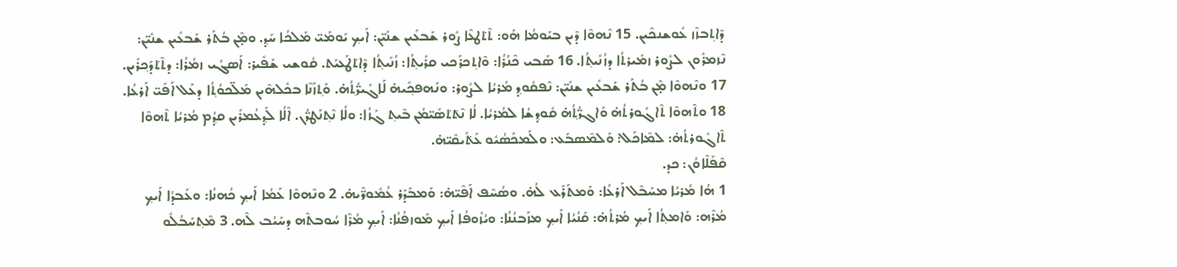ܕܶܐܬ݂ܒܙܶܙ ܥܽܘܫܢܟܶܝܢ. 15 ܢܶܗܘܶܐ ܕܶܝܢ ܒܝܰܘܡܳܐ ܗܰܘ: ܬܶܬ݁ܛܥܶܐ ܨܽܘܪ ܫܰܒܥܺܝܢ ܫܢܺܝ̈ܢ: ܐܰܝܟ݂ ܝܰܘܡܰܝ̈ ܡܰܠܟܳܐ ܚܰܕ݂. ܘܡ̣ܶܢ ܒܳܬܰܪ ܫܰܒܥܺܝܢ ܫܢܺܝ̈ܢ: ܢܶܙܡܪܽܘܢ ܠܨܽܘܪ ܙܡܺܝܪܬܳܐ ܕܙܳܢܺܝܬ݂ܳܐ. 16 ܣܰܒܝ ܟܶܢܳܪܳܐ: ܘܶܐܬ݂ܟܪܰܟܝ ܩܪܺܝܬ݂ܳܐ: ܙܳܢܺܝܬ݂ܳܐ ܕܶܐܬ݁ܛܰܥܝܰܬ. ܩܽܘܫܝ ܫܰܦܺܝܪ: ܐܰܣܓܳܝ ܙܡܳܪܳܐ: ܕܬܶܬ݁ܕܰܟ݂ܪܺܝܢ. 17 ܘܢܶܗܘܶܐ ܡ̣ܶܢ ܒܳܬܰܪ ܫܰܒܥܺܝܢ ܫܢܺܝ̈ܢ: ܢܶܦܩܽܘܕ݂ ܡܳܪܝܳܐ ܠܨܽܘܪ: ܘܢܰܗܦܟ݂ܺܝܗ̇ ܠܰܐܓܺܝܖ̈ܳܬ݂ܳܗ̇. ܘܰܬ݂ܙܰܢܶܐ ܒܟܽܠܗܶܝܢ ܡܰܠ̈ܟܘܳܬ݂ܳܐ ܕܥܰܠ ܐܰܦܰܝ̈ ܐܰܪܥܳܐ. 18 ܘܬܶܗܘܶܐ ܬܶܐܓܽܘܪܬܳܗ̇ ܘܰܐܓܖ̈ܳܬ݂ܳܗ̇ ܩܽܘܕ݂ܫܳܐ ܠܡܳܪܝܳܐ. ܠܳܐ ܢܶܬ݁ܬ݁ܣܺܝ̈ܡܳܢ ܒܶܝܬ݂ ܓܰܙܳܐ: ܘܠܳܐ ܢܶܬ݂ܢܰܛܖ̈ܳܢ. ܐܶܠܳܐ ܠܰܕ݂ܥܳܡܪܺܝܢ ܩܕ݂ܳܡ ܡܳܪܝܳܐ ܬܶܗܘܶܐ ܬܶܐܓܽܘܪܬܳܗ̇: ܠܡܶܐܟܰܠ: ܘܰܠܡܶܣܒܰܥ: ܘܠܰܡܟܰܣܳܝܽܘ ܥܰܬ݁ܺܝܩܶܝ̈ܗ̇.
ܩܶܦܰܠܶܐܘܳܢ: ܟܕ.
1 ܗܳܐ ܡܳܪܝܳܐ ܡܚܰܒܶܠ ܐܰܪܥܳܐ: ܘܰܡܬܰܪܰܥ ܠܳܗ̇. ܘܣܳܚܶܦ ܐܰܦܶܝ̈ܗ̇: ܘܰܡܒܰܕܰܪ ܥܳܡܽܘܖ̈ܶܝܗ̇. 2 ܘܢܶܗܘܶܐ ܥܰܡܳܐ ܐܰܝܟ݂ ܟܳܗܢܳܐ: ܘܥܰܒܕܳܐ ܐܰܝܟ݂ ܡܳܪܶܗ: ܘܰܐܡܬ݂ܳܐ ܐܰܝܟ݂ ܡܳܪܬܳܗ̇: ܩܰܢܳܝܳܐ ܐܰܝܟ݂ ܡܙܰܒܢܳܢܳܐ: ܘܝܳܙܽܘܦܳܐ ܐܰܝܟ݂ ܡܰܘܙܦܳܢܳܐ: ܐܰܝܟ݂ ܡܳܪܶܐ ܚܳܘܒܬܶܗ ܕܚܰܝܳܒ ܠܶܗ. 3 ܡܶܬ݂ܚܰܒܳܠܽܘ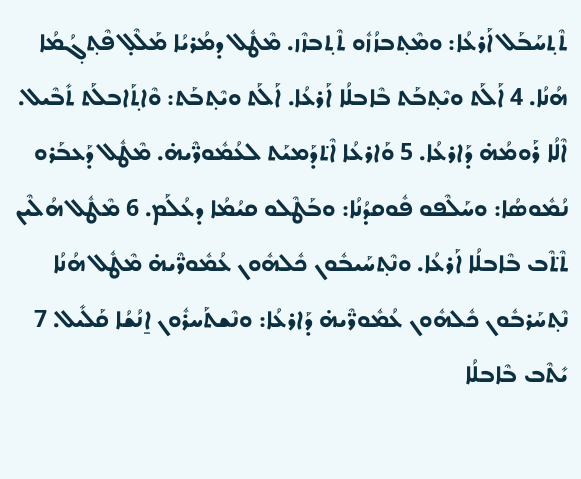ܬܶܬ݂ܚܰܒܰܠ ܐܰܪܥܳܐ: ܘܡܶܬ݂ܒܙܳܙܽܘ ܬܶܬ݂ܒܙܶܙ. ܡܶܛܽܠ ܕܡܳܪܝܳܐ ܡܰܠܶܠ̣ ܦܶܬ݂ܓ݂ܳܡܳܐ ܗܳܢܳܐ. 4 ܐܰܠܰܬ ܘܝܶܬ݂ܒܰܬ ܒܶܐܒܠܳܐ ܐܰܪܥܳܐ. ܐܰܠܰܬ ܘܝܶܬ݂ܒܰܬ: ܘܶܐܬ݂ܰܐܒܠܰܬ ܬܺܒܶܝܠ. ܐܶܠܳܐ ܪܰܘܡܳܗ̇ ܕܰܐܪܥܳܐ. 5 ܘܰܐܪܥܳܐ ܐܶܬ݁ܕܰܡܝܰܬ ܠܥܳܡܽܘܖ̈ܶܝܗ̇. ܡܶܛܽܠ ܕܰܥܒܰܪܘ ܢܳܡܽܘܣܳܐ: ܘܚܰܠܶܦܘ ܦܽܘܩܕܳܢܳܐ: ܘܒܰܛܶܠܘ ܩܝܳܡܳܐ ܕܥܳܠܰܡ. 6 ܡܶܛܽܠ ܗܳܠܶܝܢ ܬܶܬ݁ܶܒ ܒܶܐܒܠܳܐ ܐܰܪܥܳܐ. ܘܢܶܬ݂ܚܰܝܒܽܘܢ ܟܽܠܗܽܘܢ ܥܳܡܽܘܖ̈ܶܝܗ̇ ܡܶܛܽܠ ܗܳܢܳܐ ܢܶܬ݂ܚܰܪܒܽܘܢ ܟܽܠܗܽܘܢ ܥܳܡܽܘܖ̈ܶܝܗ̇ ܕܰܐܪܥܳܐ: ܘܢܶܫܬܰܚܪܽܘܢ ܐ̱ܢܳܫܳܐ ܩܰܠܺܝܠ. 7 ܝܺܬܶܒ ܒܶܐܒܠܳܐ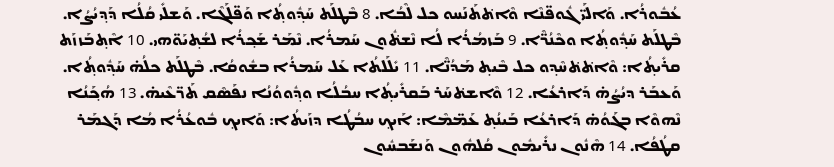ܥܳܒܽܘܪܳܐ. ܘܰܐܠܰܝ̈ ܓܽܘܦ̈ܢܶܐ ܘܶܐܬ݁ܬܰܢܰܚܘ ܟܠ ܠܶܒܳܐ. 8 ܒܶܛܠܰܬ ܚܰܕ݂ܽܘܬ݂ܳܐ ܘܰܦ̈ܠܰܓܶܐ. ܘܰܫܠܺܝ ܩܳܠܳܐ ܕܰܕ݂ܝܳܨܳܐ. ܒܶܛܠܰܬ ܚܰܕ݂ܽܘܬ݂ܳܐ ܘܟܶܢܳܖ̈ܶܐ. 9 ܒܰܙܡܳܪܳܐ ܠܳܐ ܢܶܫܬ݁ܽܘܢ ܚܰܡܪܳܐ. ܢܶܡܰܪ ܫܰܟ݂ܪܳܐ ܠܫܳܬ݂ܝܰܘ̈ܗܝ. 10 ܐܶܬ݂ܒܰܙܙܰܬ ܩܪܺܝܬ݂ܳܐ: ܘܶܐܬ݁ܬ݁ܚܶܕ݂ܘ ܟܠ ܒܶܝܬ݂ ܡܰܕܳܢ̈ܶܐ. 11 ܝܺܠܰܠܬܳܐ ܥܰܠ ܚܰܡܪܳܐ ܒܫܽܘܩܳܐ. ܒܶܛܠܰܬ ܟܠܳܗ̇ ܚܰܕ݂ܽܘܬ݂ܳܐ. ܘܰܥܒܰܪ ܕܝܳܨܳܗ̇ ܕܰܐܪܥܳܐ. 12 ܘܶܐܫܬ݁ܚܰܪ ܒܰܩܪܺܝܬ݂ܳܐ ܚܒܳܠܳܐ ܘܕ݂ܽܘܘܳܢܳܐ ܢܦܰܣܶܩ ܬܰܖ̈ܥܶܝܗ̇. 13 ܗܳܟ݂ܰܢܳܐ ܢܶܗܘܶܐ ܒܓܰܘܳܗ̇ ܕܰܐܪܥܳܐ ܒܰܝܢܳܬ݂ ܥܰܡ̈ܡܶܐ: ܐܰܝܟ݂ ܚܒܳܛܳܐ ܕܙܰܝܬܳܐ: ܘܰܐܝܟ݂ ܒܽܘܥܳܪܳܐ ܡܳܐ ܕܰܓܡܰܪ ܩܛܳܦܳܐ. 14 ܗܶܢܽܘܢ ܢܪܺܝܡܽܘܢ ܩܳܠܗܽܘܢ ܘܰܢܫܰܒܚܽܘܢ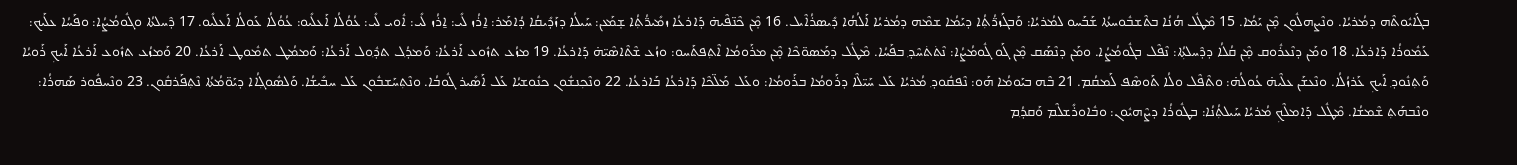ܒܓܰܐܝܽܘܬܶܗ ܕܡܳܪܝܳܐ. ܘܢܶܨܗܠܽܘܢ ܡ̣ܶܢ ܝܰܡܳܐ. 15 ܡܶܛܽܠ ܗܳܢܳܐ ܒܬܶܫܒܽܘܚܬܳܐ ܫܰܒܰܚܘ ܠܡܳܪܝܳܐ: ܘܰܒܓܰܙܖ̈ܳܬ݂ܳܐ ܕܝܰܡܳܐ ܫܡܶܗ ܕܡܳܪܝܳܐ ܐܰ‌ܠܳܗܳܐ ܕܺܝܣܪܳܐܶܝܠ. 16 ܡ̣ܶܢ ܟܶܢ̈ܦܶܝܗ̇ ܕܰܐܪܥܳܐ ܙܡܺܝܖ̈ܳܬ݂ܳܐ ܫ̣ܡܰܥܢ: ܚܰܝܠܳܐ ܕܙܰܕܺܝܩܳܐ ܕܳܐܡܰܪ: ܐ̱ܪܳܙ ܠܺܝ: ܐ̱ܪܳܙ ܠܺܝ: ܐܽܘܝ ܠܺܝ: ܥܳܘܳܠܳܐ ܐܰܥܠܺܝܘ: ܥܳܘܳܠܳܐ ܥܰܘܠܳܐ ܐܰܥܠܺܝܘ. 17 ܕܶܚܠܬܳܐ ܘܓܽܘܡܳܨܳܐ: ܘܦܰܚܳܐ ܥܠܰܝܟ: ܥܰܡܽܘܪܳܐ ܕܰܐܪܥܳܐ. 18 ܘܡܰܢ ܕܢܶܥܪܽܘܩ ܡ̣ܶܢ ܩܳܠܳܐ ܕܕܶܚܠܬ݂ܳܐ: ܢܶܦܶܠ ܒܓܽܘܡܳܨܳܐ. ܘܡܰܢ ܕܢܶܣܰܩ ܡ̣ܶܢ ܓܰܘ ܓܽܘܡܳܨܳܐ: ܢܶܬ݁ܬ݁ܚܶܕ݂ ܒܦܰܚܳܐ. ܡܶܛܽܠ ܕܡܰܣܘ̈ܟܶܐ ܡ̣ܶܢ ܡܪܰܘܡܳܐ ܐܶܬ݂ܦܬܰܚܘ: ܘܙܳܥ ܫܶܬܶܐܣܶܝ̈ܗ̇ ܕܰܐܪܥܳܐ. 19 ܡܙܳܥ ܬܙܽܘܥ ܐܰܪܥܳܐ: ܘܰܡܕ݂ܳܠ ܬܕ݂ܽܘܠ ܐܰܪܥܳܐ: ܘܰܡܡܳܛ ܬܡܽܘܛ ܐܰܪܥܳܐ. 20 ܘܰܡܙܳܥ ܬܙܽܘܥ ܐܰܪܥܳܐ ܐܰܝܟ݂ ܪܰܘܝܳܐ ܘܰܬ݂ܢܽܘܕ݂ ܐܰܝܟ݂ ܥܰܪܙܳܠܳܐ. ܘܢܶܥܫܰܢ ܥܠܶܝܗ̇ ܥܳܘܠܳܗ̇: ܘܬܶܦܶܠ ܘܠܳܐ ܬܰܘܣܶܦ ܠܰܡܩܳܡ. 21 ܒܶܗ ܒܝܰܘܡܳܐ ܗܰܘ: ܢܶܦܩܽܘܕ݂ ܡܳܪܝܳܐ ܥܰܠ ܚܰܝ̈ܠܶܐ ܕܪܰܘܡܳܐ ܒܪܰܘܡܳܐ: ܘܥܰܠ ܡܰܠ̈ܟܶܐ ܕܰܐܪܥܳܐ ܒܰܐܪܥܳܐ. 22 ܘܢܶܟ݂ܢܫܽܘܢ ܟܢܽܘܫܝܳܐ ܥܰܠ ܐܰܣܺܝܪ ܓܽܘܒܳܐ. ܘܢܶܬ݂ܚܰܫܒܽܘܢ ܥܰܠ ܚܒܺܝܫܳܐ. ܘܰܠܣܽܘܓ݂ܳܐܐ ܕܝܰܘ̈ܡܳܬܳܐ ܢܶܬ݂ܦܰܪܩܽܘܢ. 23 ܘܢܶܚܦܽܘܪ ܣܰܗܪܳܐ: ܘܢܶܒܗܰܬ݂ ܫܶܡܫܳܐ. ܡܶܛܽܠ ܕܰܐܡܠܶܟ݂ ܡܳܪܝܳܐ ܚܰܝܠܬ݂ܳܢܳܐ: ܒܛܽܘܪܳܐ ܕܨܶܗܝܽܘܢ: ܘܒܽܐܘܪܺܫܠܶܡ ܘܰܩܕ݂ܳܡ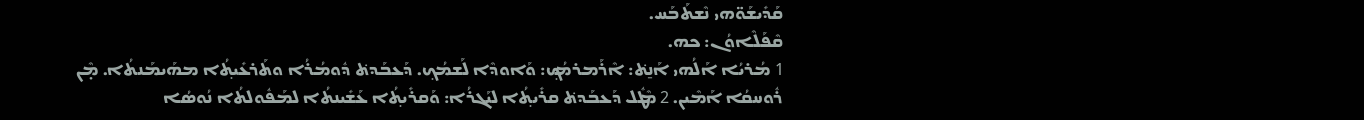ܩܰܕܺܝܫܰܘ̈ܗܝ ܢܶܫܬܰܒܰܚ.
ܩܶܦܰܠܶܐܘܳܢ: ܟܗ.
1 ܡܳܪܝܳܐ ܐܰܠܳܗܝ ܐܰܢ̱ܬ݁: ܐܶܪܰܡܪܡܳܟ݂: ܘܰܐܘܕܶܐ ܠܰܫܡܳܟ݂. ܕܰܥܒܰܕܬ݁ ܕܽܘܡܳܪܳܐ ܘܬܰܪܥܺܝܬ݂ܳܐ ܡܗܰܝܡܰܢܬܳܐ. ܡ̣ܶܢ ܪܽܘܚܩܳܐ ܐܰܡܶܝܢ. 2 ܡܶܛܽܠ ܕܰܥܒܰܕܬ݁ ܩܪܺܝܬ݂ܳܐ ܠܝܰܓܪܳܐ: ܘܰܩܪܺܝܬ݂ܳܐ ܥܰܫܺܝܢܬܳܐ ܠܡܰܦܽܘܠܬܳܐ ܢܳܘܣܳܐ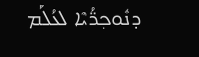ܕܢܽܘܟ݂ܖ̈ܳܝܶܐ ܠܥܳܠܰܡ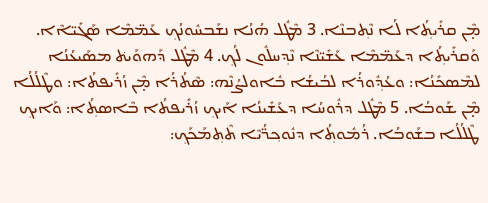ܡ̣ܶܢ ܩܪܺܝܬ݂ܳܐ ܠܳܐ ܢܶܬ݂ܒܢܶܐ. 3 ܡܶܛܽܠ ܗܳܢܳܐ ܢܫܰܒܚܽܘܢܳܟ݂ ܥܰܡ̈ܡܶܐ ܣܰܓܺܝ̈ܐܶܐ. ܘܰܩܪܺܝܬ݂ܳܐ ܕܥܰܡ̈ܡܶܐ ܥܰܫܺܝ̈ܢܶܐ ܢܶܕ݂ܚܠܽܘܢ ܠܳܟ݂. 4 ܡܶܛܽܠ ܕܰܗܘܰܝܬ݁ ܡܣܰܝܥܳܢܳܐ ܠܡܶܣܟܺܢܳܐ: ܘܥܳܕ݂ܽܘܪܳܐ ܠܒܳܝܫܳܐ ܒܽܐܘܠܨܳܢܶܗ: ܣܶܬܳܪܳܐ ܡ̣ܶܢ ܙܳܪܺܝܦܬܳܐ: ܘܛܶܠܳܠܳܐ ܡ̣ܶܢ ܫܰܘܒܳܐ. 5 ܡܶܛܽܠ ܕܪܽܘܚܳܐ ܕܥܰܫܺܝܢܳܐ ܐܰܝܟ݂ ܙܳܪܺܝܦܬܳܐ ܒܶܐܣܬ݂ܳܐ: ܘܰܐܝܟ݂ ܛܶܠܳܠܳܐ ܒܫܰܘܒܳܐ. ܪܳܡܽܘܬ݂ܳܐ ܕܢܽܘܟ݂ܖ̈ܳܝܶܐ ܬܶܬ݂ܡܰܟܰܟ݂: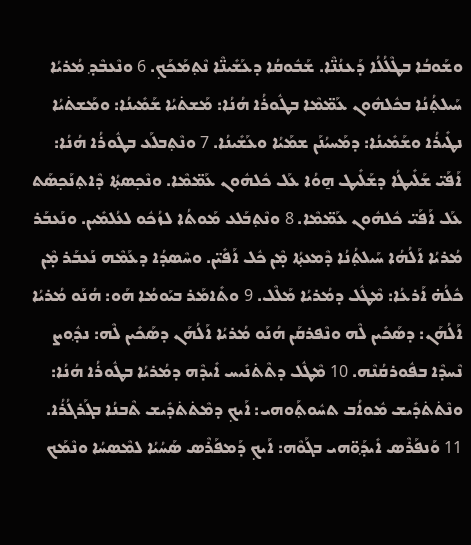ܘܫܰܘܒܳܐ ܒܛܶܠܳܠܳܐ ܕܰܥܢܳܢ̈ܶܐ. ܫܰܒܽܘܩܳܐ ܕܥܰܫܺܝܢ̈ܶܐ ܢܶܬ݂ܡܰܟܰܟ݂. 6 ܘܢܶܥܒܶܕ݂ ܡܳܪܝܳܐ ܚܰܝܠܬ݂ܳܢܳܐ ܒܟܽܠܗܽܘܢ ܥܰܡ̈ܡܶܐ ܒܛܽܘܪܳܐ ܗܳܢܳܐ: ܡܰܫܬ݁ܝܳܐ ܫܰܡܺܝܢܳܐ: ܘܡܰܫܬ݁ܝܳܐ ܢܛܺܝܪܳܐ ܘܫܰܡܺܝܢܳܐ: ܕܡܰܚܝܳܢܰܢ ܫܡܰܝܳܐ ܘܥܰܫܺܝܢܳܐ. 7 ܘܢܶܬ݂ܒܠܰܥ ܒܛܽܘܪܳܐ ܗܳܢܳܐ: ܐܰܦܰܝ̈ ܫܰܠܺܝܛܳܐ ܕܫܰܠܺܝܛ ܗ̱ܘܳܐ ܥܰܠ ܟܽܠܗܽܘܢ ܥܰܡ̈ܡܶܐ. ܘܢܶܟ݂ܣܬ݂ܳܐ ܕܶܐܬ݂ܢܰܟ݂ܣܰܬ ܥܰܠ ܐܰܦܰܝ̈ ܟܽܠܗܽܘܢ ܥܰܡ̈ܡܶܐ. 8 ܘܢܶܬ݂ܒܰܠܥ ܡܰܘܬܳܐ ܠܙܳܟܽܘ ܠܥܳܠܡܺܝܢ. ܘܢܰܥܒܰܪ ܡܳܪܝܳܐ ܐܰ‌ܠܳܗܳܐ ܚܰܝܠܬ݂ܳܢܳܐ ܕܶܡܥܬ݂ܳܐ ܡ̣ܶܢ ܟܽܠ ܐܰܦܺܝ̈ܢ. ܘܚܶܣܕܳܐ ܕܥܰܡܶܗ ܢܰܥܒܰܪ ܡ̣ܶܢ ܟܽܠܳܗ̇ ܐܰܪܥܳܐ: ܡܶܛܽܠ ܕܡܳܪܝܳܐ ܡܰܠܶܠ. 9 ܘܬܺܐܡܰܪ ܒܝܰܘܡܳܐ ܗܰܘ: ܗܳܢܰܘ ܡܳܪܝܳܐ ܐܰܠܳܗܰܢ: ܕܣܰܟܺܝܢ ܠܶܗ ܘܢܶܦܪܩܰܢ ܗܳܢܰܘ ܡܳܪܝܳܐ ܐܰܠܳܗܰܢ ܕܣܰܟܺܝܢ ܠܶܗ: ܢܕ݂ܽܘܨ ܢܶܚܕܶܐ ܒܦܽܘܪܩܳܢܶܗ. 10 ܡܶܛܽܠ ܕܬܶܬ݁ܢܺܝܚ ܐܺܝܕܶܗ ܕܡܳܪܝܳܐ ܒܛܽܘܪܳܐ ܗܳܢܳܐ: ܘܢܶܬ݁ܬ݁ܕܺܝܫ ܡܽܘܐܳܒ ܬܚܽܘܬ݂ܰܘܗܝ: ܐܰܝܟ݂ ܕܡܶܬ݁ܬ݁ܕܺܝܫ ܬܶܒܢܳܐ ܒܓܰܪܓܳܪܳܐ. 11 ܘܰܢܦܰܪܶܣ ܐܺܝܕ݂ܰܘ̈ܗܝ ܒܓܰܘܶܗ: ܐܰܝܟ݂ ܕܰܡܦܰܪܶܣ ܣܰܚܳܝܳܐ ܠܡܶܣܚܳܐ ܘܢܶܡܰܟ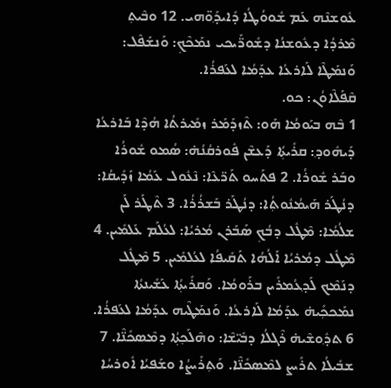ܥܽܘܫܢܶܗ ܥܰܡ ܫܽܘܘܳܛܳܐ ܕܺܐܝܕ݂ܰܘ̈ܗܝ. 12 ܘܒܶܝܬ݂ ܡܶܪܕܳܐ ܕܥܽܘܫܢܳܐ ܕܫܽܘܖ̈ܰܝܟܝ ܢܡܰܟܶܟ݂: ܘܰܢܫܰܦܶܠ: ܘܰܢܡܰܛܶܐ ܠܰܐܪܥܳܐ ܥܕܰܡܳܐ ܠܥܰܦܪܳܐ.
ܩܶܦܰܠܶܐܘܳܢ: ܟܘ.
1 ܒܶܗ ܒܝܰܘܡܳܐ ܗܰܘ: ܬܶܙܕܰܡܰܪ ܙܡܺܝܪܬܳܐ ܗܳܕܶܐ ܒܰܐܪܥܳܐ ܕܰܝܗܽܘܕ݂: ܩܪܺܝܬ݂ܳܐ ܕܰܥܫܶܢ ܦܽܘܪܩܳܢܳܗ̇: ܣܳܡܘ ܫܽܘܪܳܐ ܘܒܰܪ ܫܽܘܪܳܐ. 2 ܦܬܰܚܘ ܬܰܖ̈ܥܶܐ: ܢܶܥܽܘܠ ܥܰܡܳܐ ܙܰܕܺܝܩܳܐ: ܕܢܳܛܰܪ ܗܰܝܡܳܢܽܘܬ݂ܳܐ: ܕܢܳܛܰܪ ܒܰܫܪܳܪܳܐ. 3 ܬܶܛܰܪ ܠܰܢ ܫܠܳܡܳܐ: ܡܶܛܽܠ ܕܒܳܟ݂ ܣܰܒܰܪܢ ܡܳܪܝܳܐ: ܠܥܳܠܰܡ ܥܰܠܡܺܝܢ. 4 ܡܶܛܽܠ ܕܡܳܪܝܳܐ ܐܰ‌ܠܳܗܳܐ ܬܰܩܺܝܦܳܐ ܠܥܳܠܡܺܝܢ. 5 ܡܶܛܽܠ ܕܢܰܡܶܟ ܠܰܕ݂ܥܳܡܪܺܝܢ ܒܪܰܘܡܳܐ. ܘܰܩܪܺܝܬ݂ܳܐ ܥܰܫܺܝܢܬܳܐ ܢܡܰܟܟ݂ܺܝܗ̇ ܥܕܰܡܳܐ ܠܰܐܪܥܳܐ. ܘܰܢܡܰܛܶܝܗ ܥܕܰܡܳܐ ܠܥܰܦܪܳܐ. 6 ܬܕ݂ܽܘܫܶܝܗ̇ ܪܶܓܠܳܐ ܕܒܺܝ̈ܫܶܐ: ܘܗܶܠܰܟ݂ܬ݂ܳܐ ܕܡܶܣܟܺܢ̈ܶܐ. 7 ܫܒܺܝܠܳܐ ܬܪܺܝܨ ܠܡܶܣܟܺܢ̈ܶܐ. ܘܰܬ݂ܪܺܝܨܳܐ ܘܫܰܦܝܳܐ ܐܽܘܪܚܳܐ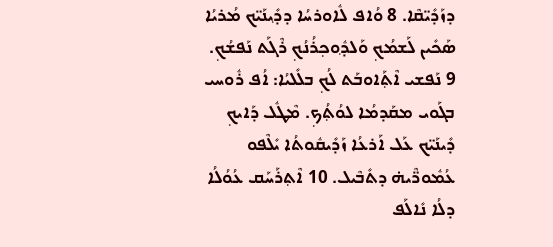ܕܙܰܕܺܝ̈ܩܶܐ. 8 ܘܳܐܦ ܠܽܐܘܪܚܳܐ ܕܕ݂ܺܝܢܰܝ̈ܟ ܡܳܪܝܳܐ ܣܰܟܺܝܢ ܠܰܫܡܳܟ݂ ܘܰܠܕ݂ܽܘܟ݂ܪܳܢܳܟ݂ ܪܶܓܰܬ ܢܰܦܫܳܟ݂. 9 ܢܰܦܫܝ ܐܶܬ݂ܰܐܘܒܰܬ ܠܳܟ݂ ܒܠܺܠܝܳܐ: ܐܳܦ ܪܽܘܚܝ ܒܓܰܘܝ ܡܩܰܕܡܳܐ ܠܘܳܬ݂ܳܟ݂. ܡܶܛܽܠ ܕܰܐܝܟ݂ ܕܺܝܢܰܝ̈ܟ ܥܰܠ ܐܰܪܥܳܐ ܙܰܕܺܝܩܽܘܬܳܐ ܝܺܠܶܦܘ ܥܳܡܽܘܖ̈ܶܝܗ̇ ܕܬܺܒܶܝܠ. 10 ܐܶܬ݂ܪܰܚܰܩ ܥܳܘܳܠܳܐ ܕܠܳܐ ܢܺܐܠܰܦ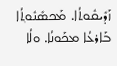ܙܰܕܺܝܩܽܘܬܳܐ. ܡܰܟܣܺܢܽܘܬ݂ܳܐ ܒܰܐܪܥܳܐ ܡܟܰܘܢܳܐ. ܘܠܳܐ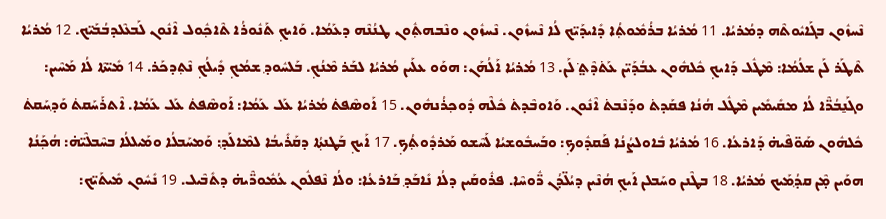ܢܶܚܙܽܘܢ ܒܓܰܐܝܽܘܬܶܗ ܕܡܳܪܝܳܐ. 11 ܡܳܪܝܳܐ ܒܪܳܡܽܘܬ݂ܳܐ ܕܺܐܝܕܰܝ̈ܟ ܠܳܐ ܢܶܚܙܽܘܢ. ܢܶܚܙܽܘܢ ܘܢܶܒܗܬ݂ܽܘܢ ܛܢܳܢܶܗ ܕܥܰܡܳܐ. ܘܰܐܝܟ݂ ܬܰܢܽܘܪܳܐ ܬܶܐܟ݂ܽܘܠ ܐܶܢܽܘܢ ܠܰܒܥܶܠܕܒܳܒܰܝ̈ܟ. 12 ܡܳܪܝܳܐ ܬܶܛܰܪ ܠܰܢ ܫܠܳܡܳܐ: ܡܶܛܽܠ ܕܰܐܝܟ݂ ܟܽܠܗܽܘܢ ܥܒܳܕܰܝ̈ܢ ܥܰܬ݁ܕܶܬ݀݁ ܠܰܢ. 13 ܡܳܪܝܳܐ ܐܰܠܳܗܰܢ: ܗܘܰܘ ܥܠܰܝܢ ܡܳܪܝܳܐ ܠܒܰܪ ܡܶܢܳܟ݂. ܒܰܠܚܽܘܕ݂ ܫܡܳܟ݂ ܕܺܝܠܳܟ݂ ܢܶܬ݂ܕܟܰܪ. 14 ܡܺܝ̈ܬܶܐ ܠܳܐ ܡܰܚܶܝܢ: ܘܓܰܢ̱ܒܳܖ̈ܶܐ ܠܳܐ ܡܩܺܝܡܺܝܢ ܡܶܛܽܠ ܗܳܢܳܐ ܦܩܰܕܬ݁ ܘܕܰܢܶܒܬ݁ ܐܶܢܽܘܢ. ܘܰܐܘܒܶܕܬ݁ ܟܽܠܶܗ ܕܽܘܟ݂ܪܳܢܗܽܘܢ. 15 ܐܰܘܣܶܦܬ݁ ܡܳܪܝܳܐ ܥܰܠ ܥܰܡܳܐ: ܐܰܘܣܶܦܬ݁ ܥܰܠ ܥܰܡܳܐ. ܐܶܬܪܰܚܰܩܬ݁ ܘܰܕ݂ܚܰܩܬ݁ ܟܽܠܗܽܘܢ ܣܰܘ̈ܦܶܝܗ̇ ܕܰܐܪܥܳܐ. 16 ܡܳܪܝܳܐ ܒܽܐܘܠܨܳܢܳܐ ܦܰܩܕܽܘܟ݂: ܘܒܰܚܒܽܘܫܝܳܐ ܠܰܚܶܫܘ ܡܰܪܕܽܘܬ݂ܳܟ݂. 17 ܐܰܝܟ݂ ܒܰܛܢܬ݂ܳܐ ܕܩܰܪܺܝܒܳܐ ܠܡܶܐܠܰܕ݂: ܘܰܡܚܰܒܠܳܐ ܘܡܰܝܠܠܳܐ ܒܚܶܒܠܶܝ̈ܗ̇: ܗܳܟ݂ܰܢܳܐ ܗܘܰܝܢ ܡ̣ܶܢ ܩܕ݂ܳܡܰܝܟ ܡܳܪܝܳܐ. 18 ܒܛܶܢܢ ܘܚܰܒܠܢ ܐܰܝܟ݂ ܗܳܢܶܝܢ ܕܝܳܠ̈ܕܳܢ ܖ̈ܽܘܚܶܐ. ܦܪܽܘܩܰܝܢ ܕܠܳܐ ܢܺܐܒܰܕ݂ ܒܰܐܪܥܳܐ: ܘܠܳܐ ܢܶܦܠܽܘܢ ܥܳܡܽܘܖ̈ܶܝܗ̇ ܕܬܺܒܶܝܠ. 19 ܢܺܚܽܘܢ ܡܺܝܬܰܝ̈ܟ: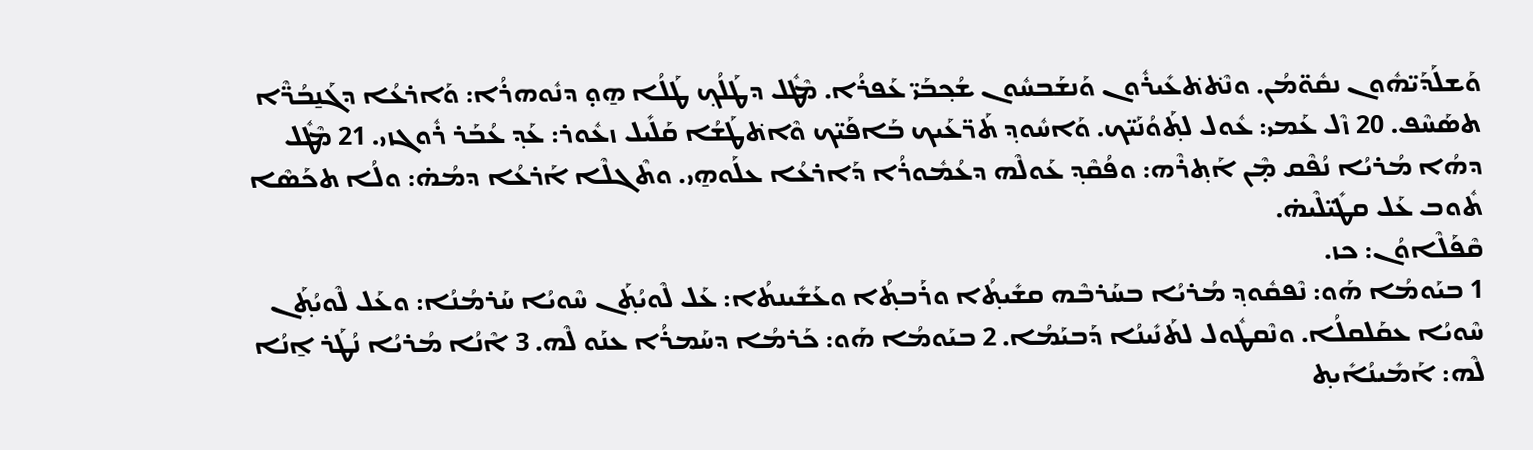ܘܰܫܠܰܕܰܝ̈ܗܽܘܢ ܢܩܽܘ̈ܡܳܢ. ܘܢܶܬ݁ܬ݁ܥܺܝܪܽܘܢ ܘܰܢܫܰܒܚܽܘܢ ܫܳܟ݂ܒܰܝ̈ ܥܰܦܪܳܐ. ܡܶܛܽܠ ܕܛܰܠܳܟ݂ ܛܰܠܳܐ ܗ̱ܘ̣ ܕܢܽܘܗܪܳܐ: ܘܰܐܪܥܳܐ ܕܓܰܢ̱ܒܳܖ̈ܶܐ ܬܣܰܚܶܦ. 20 ܙܶܠ ܥܰܡܝ: ܥܽܘܠ ܠܬ݂ܰܘܳܢܰܝ̈ܟ. ܘܰܐܚܽܘܕ݂ ܬܰܖ̈ܥܰܝܟ ܒܰܐܦܰܝ̈ܟ ܘܶܐܬ݁ܛܰܫܳܐ ܩܰܠܺܝܠ ܙܥܽܘܪ: ܥܰܕ݂ ܥܳܒܰܪ ܪܽܘܓܙܝ. 21 ܡܶܛܽܠ ܕܗܳܐ ܡܳܪܝܳܐ ܢܳܦܶܩ ܡ̣ܶܢ ܐܰܬ݂ܪܶܗ: ܘܦܳܩܶܕ݂ ܥܰܘܠܶܗ ܕܥܳܡܽܘܪܳܐ ܕܰܐܪܥܳܐ ܥܠܰܘܗ̱ܝ. ܘܬܶܓܠܶܐ ܐܰܪܥܳܐ ܕܡܳܗ̇: ܘܠܳܐ ܬܟܰܣܶܐ ܬܽܘܒ ܥܰܠ ܩܛܺܝ̈ܠܶܝܗ̇.
ܩܶܦܰܠܶܐܘܳܢ: ܟܙ.
1 ܒܝܰܘܡܳܐ ܗܰܘ: ܢܶܦܩܽܘܕ݂ ܡܳܪܝܳܐ ܒܚܰܪܒܶܗ ܩܫܺܝܬ݂ܳܐ ܘܪܰܒܬ݂ܳܐ ܘܥܰܫܺܝܢܬܳܐ: ܥܰܠ ܠܶܘܝܳܬ݂ܰܢ ܚܶܘܝܳܐ ܚܰܪܡܳܢܳܐ: ܘܥܰܠ ܠܶܘܝܳܬ݂ܰܢ ܚܶܘܝܳܐ ܥܩܰܠܩܠܳܐ. ܘܢܶܩܛܽܘܠ ܠܬܰܢܺܝܢܳܐ ܕܰܒܝܰܡܳܐ. 2 ܒܝܰܘܡܳܐ ܗܰܘ: ܟܰܪܡܳܐ ܕܚܰܡܪܳܐ ܥܢܰܘ ܠܶܗ. 3 ܐܶܢܳܐ ܡܳܪܝܳܐ ܢܳܛܰܪ ܐ̱ܢܳܐ ܠܶܗ: ܐܰܡܺܝܢܳܐܺܝܬ݂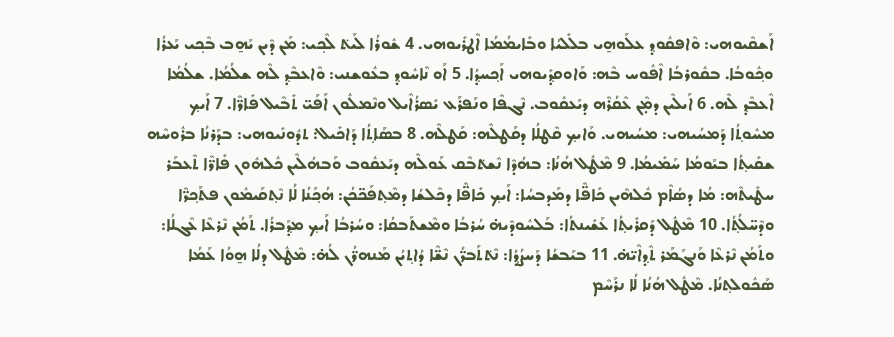ܐܰܫܩܶܝܘܗܝ: ܘܶܐܦܩܽܘܕ݂ ܥܠܰܘܗ̱ܝ ܒܠܺܠܝܳܐ ܘܒܺܐܝܡܳܡܳܐ ܐܶܛܪܺܝܘܗܝ. 4 ܫܽܘܪܳܐ ܠܰܝܬ݁ ܠܶܟ݂ܝ: ܡܰܢ ܕܶܝܢ ܝܰܗ̱ܒ ܒܶܟ݂ܝ ܝܰܥܪܳܐ ܘܟ݂ܽܘܒܳܐ. ܒܩܽܘܪܒܳܐ ܐܶܦܽܘܚ ܒܶܗ: ܘܰܐܘܩܕ݂ܺܝܘܗܝ ܐܰܟ݂ܚܕ݂ܳܐ. 5 ܐܰܘ ܢܶܐܚܽܘܕ݂ ܒܥܽܘܫܢܝ: ܘܶܐܥܒܶܕ݂ ܠܶܗ ܫܠܳܡܳܐ. ܫܠܳܡܳܐ ܐܶܥܒܶܕ݂ ܠܶܗ. 6 ܐܰܝܠܶܝܢ ܕܡ̣ܶܢ ܥܶܩܳܪܶܗ ܕܝܰܥܩܽܘܒ. ܢܶܓܦܶܐ ܘܢܰܦܪܰܥ ܝܺܣܪܳܐܶܝܠ ܘܢܶܡܠܽܘܢ ܐܰܦܰܝ̈ ܬܺܒܶܝܠ ܦܺܐܖ̈ܶܐ. 7 ܐܰܝܟ݂ ܡܚܽܘܬ݂ܳܐ ܕܰܡܚܳܝܗܝ: ܡܚܳܝܗܝ. ܘܰܐܝܟ݂ ܩܶܛܠܳܐ ܕܩܰܛܠܶܗ: ܩܰܛܠܶܗ. 8 ܒܣܰܐܬ݂ܳܐ ܕܰܐܟܺܝܠ: ܬܕܽܘܢܺܝܘܗܝ: ܒܕܰܪܢܳܐ ܒܪܽܘܚܶܗ ܫܩܺܝܬ݂ܳܐ ܒܝܰܘܡܳܐ ܚܰܡܺܝܡܳܐ. 9 ܡܶܛܽܠ ܗܳܢܳܐ: ܒܗܳܕܶܐ ܢܶܫܬ݁ܒܶܩ ܥܰܘܠܶܗ ܕܝܰܥܩܽܘܒ ܘܰܒܗܳܠܶܝܢ ܟܽܠܗܽܘܢ ܦܺܐܖ̈ܶܐ ܬܶܥܒܰܪ ܚܛܺܝܬܶܗ: ܡܳܐ ܕܣܳܐܶܡ ܟܽܠܗܶܝܢ ܟܺܐܦ̈ܶܐ ܕܡܰܕܒܚܳܐ: ܐܰܝܟ݂ ܟܺܐܦ̈ܶܐ ܕܟܶܠܫܳܐ ܕܡܶܬ݂ܦܰܟ̈ܟܳܢ: ܗܳܟ݂ܰܢܳܐ ܠܳܐ ܢܶܬ݂ܩܰܝܡܽܘܢ ܦܬܰܟ݂ܖ̈ܶܐ ܘܕܶܚ̈ܠܳܬ݂ܳܐ. 10 ܡܶܛܽܠ ܕܰܩܪܺܝܬ݂ܳܐ ܥܰܫܺܝܢܬܳܐ: ܒܰܠܚܽܘܕܶܝܗ̇ ܚܳܪܒܳܐ ܘܡܶܫܬܰܒܩܳܐ: ܘܚܳܪܒܳܐ ܐܰܝܟ݂ ܡܕ݂ܰܒܪܳܐ. ܬܰܡܳܢ ܢܶܪܥܶܐ ܥܶܓܠܳܐ: ܘܬܰܡܳܢ ܢܶܪܥܶܐ ܘܰܢܓܰܡܰܪ ܬܶܕ݂ܐܶܝ̈ܗ̇. 11 ܒܝܰܒܫܳܐ ܕܰܚܨܳܕ݂ܳܐ: ܢܶܬ݁ܬܰܒܖ̈ܳܢ ܢܶܫ̈ܶܐ ܕܳܐܬ݂ܝܳܢ ܡܰܢܗܖ̈ܳܢ ܠܳܗ̇: ܡܶܛܽܠ ܕܠܳܐ ܗ̱ܘܳܐ ܥܰܡܳܐ ܣܰܟܽܘܠܬ݂ܢܳܐ. ܡܶܛܽܠ ܗܳܢܳܐ ܠܳܐ ܢܪܰܚܶܡ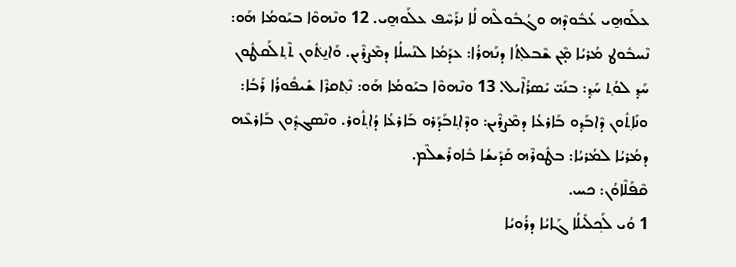ܥܠܰܘܗ̱ܝ ܥܳܒܽܘܕܶܗ ܘܓܳܒܽܘܠܶܗ ܠܳܐ ܢܪܰܚܶܦ ܥܠܰܘܗ̱ܝ. 12 ܘܢܶܗܘܶܐ ܒܝܰܘܡܳܐ ܗܰܘ: ܢܶܚܒܽܘܛ ܡܳܪܝܳܐ ܡ̣ܶܢ ܫܶܒܠܬ݂ܳܐ ܕܢܰܗܪܳܐ: ܥܕܰܡܳܐ ܠܢܰܚܠܳܐ ܕܡܶܨܪܶܝܢ. ܘܰܐܢ̱ܬ݁ܽܘܢ ܬܶܬ݂ܠܰܩܛܽܘܢ ܚܰܕ݂ ܠܘܳܬ݂ ܚܰܕ݂: ܒܢܰܝ̈ ܝܺܣܪܳܐܶܝܠ. 13 ܘܢܶܗܘܶܐ ܒܝܰܘܡܳܐ ܗܰܘ: ܢܶܬ݂ܩܪܶܐ ܫܺܝܦܽܘܪܳܐ ܪܰܒܳܐ: ܘܢܺܐܬ݂ܽܘܢ ܕܶܐܒܰܕ݂ܘ ܒܰܐܪܥܳܐ ܕܡܶܨܪܶܝܢ: ܘܕܶܐܬ݂ܒܰܕܰܪܘ ܒܰܐܪܥܳܐ ܕܳܐܬ݂ܽܘܪ. ܘܢܶܣܓܕ݂ܽܘܢ ܒܰܐܪܥܶܗ ܕܡܳܪܝܳܐ ܠܡܳܪܝܳܐ: ܒܛܽܘܪܶܗ ܩܰܕܺܝܫܳܐ ܒܽܐܘܪܺܫܠܶܡ.
ܩܶܦܰܠܶܐܘܳܢ: ܟܚ.
1 ܘܳܝ ܠܰܟ݂ܠܺܝܠܳܐ ܓܰܐܝܳܐ ܕܪܳܘܝܳܐ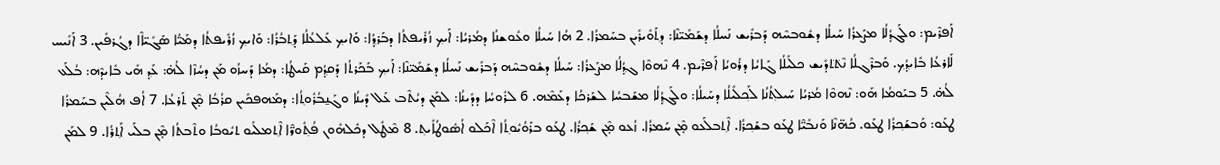ܐܰܦܪܶܝܡ: ܘܠܰܓܕ݂ܳܠܳܐ ܡܨܰܥܪܳܐ ܚܰܝܠܳܐ ܕܫܽܘܒܚܶܗ ܕܰܒܪܺܝܫ ܢܰܚܠܳܐ ܕܫܰܡܺܝ̈ܢܶܐ: ܕܬ݂ܰܘܺܝܪܺܝܢ ܒܚܰܡܪܳܐ. 2 ܗܳܐ ܚܰܝܠܳܐ ܘܥܽܘܫܢܳܐ ܕܡܳܪܝܳܐ: ܐܰܝܟ݂ ܙܳܪܺܝܦܬܳܐ ܕܒܰܪܕ݂ܳܐ: ܘܰܐܝܟ݂ ܥܰܠܥܳܠܳܐ ܕܰܬ݂ܒܳܪܳܐ: ܘܰܐܝܟ݂ ܙܳܪܺܝܦܬܳܐ ܕܡܰܝ̈ܳܐ ܣܰܓܺܝ̈ܐܶܐ ܕܓܳܪܦܺܝܢ. 3 ܐܰܢܺܝܚ ܠܰܐܪܥܳܐ ܒܺܐܝܕ݂ܳܟ݂. ܘܰܒܪܶܓܠܳܐ ܢܶܬ݁ܬ݁ܕܺܝܫ ܟܠܺܝܠܳܐ ܓܰܐܝܳܐ ܕܪܳܘܝܳܐ ܐܰܦܪܶܝܡ. 4 ܢܶܗܘܶܐ ܓܕ݂ܳܠܳܐ ܡܨܰܥܪܳܐ: ܚܰܝܠܳܐ ܕܫܽܘܒܚܶܗ ܕܰܒܪܺܝܫ ܢܰܚܠܳܐ ܕܫܰܡܺܝ̈ܢܶܐ: ܐܰܝܟ݂ ܒܰܟܰܪܬܳܐ ܕܰܩܕ݂ܳܡ ܩܰܝܛܳܐ: ܕܡܳܐ ܕܰܚܙܳܘ ܡܰܢ ܕܚܳܙܶܐ ܠܳܗ̇: ܥܰܕ݂ ܗܺܝ ܒܺܐܝܕܶܗ: ܒܳܠܰܥ ܠܳܗ̇. 5 ܒܝܰܘܡܳܐ ܗܰܘ: ܢܶܗܘܶܐ ܡܳܪܝܳܐ ܚܰܝܠܬ݂ܳܢܳܐ ܠܰܟ݂ܠܺܝܠܳܐ ܕܚܰܝܠܳܐ: ܘܠܰܓܕ݂ܳܠܳܐ ܡܫܰܒܚܳܐ ܠܫܰܪܟܳܐ ܕܥܰܡܶܗ. 6 ܠܪܽܘܚܳܐ ܕܕܺܝܢܳܐ: ܠܡܰܢ ܕܝܳܬܶܒ ܥܰܠ ܕܺܝܢܳܐ ܘܓܰܢ̱ܒܳܪܽܘܬ݂ܳܐ: ܕܡܰܗܦܟܺܝܢ ܩܪܳܒܳܐ ܡ̣ܶܢ ܬܰܪܥܳܐ. 7 ܐܳܦ ܗܳܠܶܝܢ ܒܚܰܡܪܳܐ ܛܥܰܘ: ܘܰܒܫܰܟ݂ܪܳܐ ܛܥܰܘ. ܟܳܗ̈ܢܶܐ ܘܰܢܒܺܝ̈ܶܐ ܛܥܰܘ ܒܫܰܟ݂ܪܳܐ. ܐܶܬ݂ܒܠܰܥܘ ܡ̣ܶܢ ܚܰܡܪܳܐ. ܙܳܥܘ ܡ̣ܶܢ ܫܰܟ݂ܪܳܐ. ܛܥܰܘ ܒܪܰܘܳܝܽܘܬ݂ܳܐ ܐܶܟܰܠܘ ܐܳܣܽܘܛܳܐܺܝܬ݂. 8 ܡܶܛܽܠ ܕܟܽܠܗܽܘܢ ܦܳܬ݂ܽܘܖ̈ܶܐ ܐܶܬ݂ܡܠܺܝܘ ܬܝܽܘܒܳܐ ܘܬܶܒܬܳܐ ܡ̣ܶܢ ܒܠܰܝ ܐܰܬ݂ܪܳܐ. 9 ܠܡܰܢ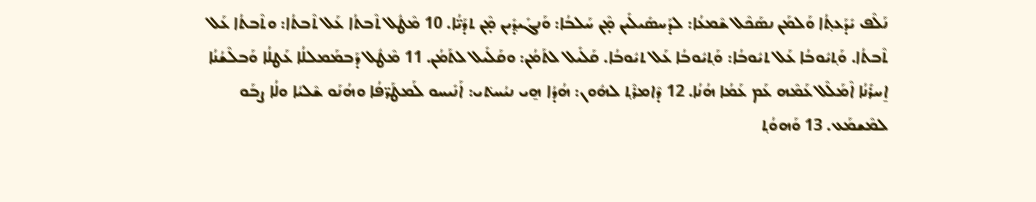ܢܰܠܶܦ ܝܺܕܰܥܬ݂ܳܐ ܘܰܠܡܰܢ ܢܣܰܟܶܠ ܫܶܡܥܳܐ: ܠܕܰܚܣܺܝܠܺܝܢ ܡ̣ܶܢ ܚܰܠܒܳܐ: ܘܰܢܓܺܝܕ݂ܺܝܢ ܡ̣ܶܢ ܬܕܰܝ̈ܳܐ. 10 ܡܶܛܽܠ ܬܶܒܬܳܐ ܥܰܠ ܬܶܒܬܳܐ: ܘܬܶܒܬܳܐ ܥܰܠ ܬܶܒܬܳܐ. ܘܰܬ݂ܝܽܘܒܳܐ ܥܰܠ ܬܝܽܘܒܳܐ: ܘܰܬ݂ܝܽܘܒܳܐ ܥܰܠ ܬܝܽܘܒܳܐ. ܩܰܠܺܝܠ ܠܬܰܡܳܢ: ܘܩܰܠܺܝܠ ܠܬܰܡܳܢ. 11 ܡܶܛܽܠ ܕܰܒܡܰܡܠܠܳܐ ܥܰܛܠܳܐ ܘܰܒܠܶܫܳܢܳܐ ܐ̱ܚܪܺܢܳܐ ܐܶܡܰܠܶܠ ܥܰܡܶܗ ܥܰܡ ܥܰܡܳܐ ܗܳܢܳܐ. 12 ܕܶܐܡܪܶܬ݂ ܠܗܽܘܢ: ܗܳܕܳܐ ܗ̱ܝ ܢܝܳܚܬ݁ܝ: ܐܰܢܺܝܚܘ ܠܰܡܛܰܖ̈ܦܳܐ ܘܗܳܢܰܘ ܫܶܠܝܳܐ ܘܠܳܐ ܨܒܰܘ ܠܡܶܫܡܰܥ. 13 ܘܰܗܘܳܬ݂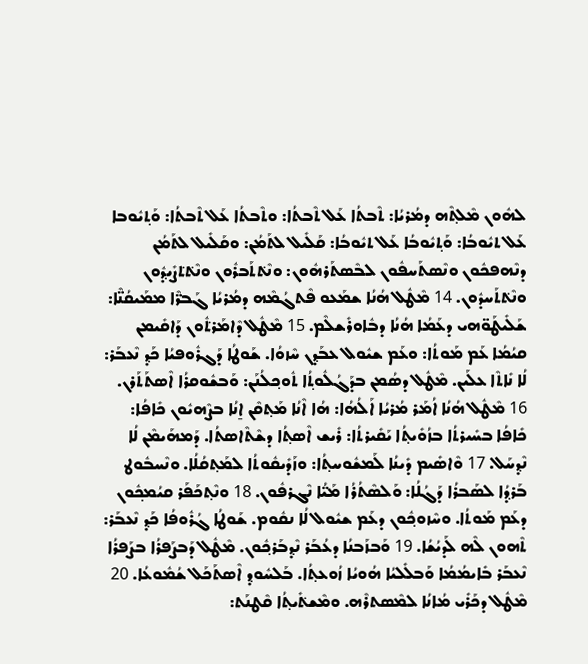ܠܗܽܘܢ ܡܶܠܬ݂ܶܗ ܕܡܳܪܝܳܐ: ܬܶܒܬܳܐ ܥܰܠ ܬܶܒܬܳܐ: ܘܬܶܒܬܳܐ ܥܰܠ ܬܶܒܬܳܐ: ܘܰܬ݂ܝܽܘܒܐ ܥܰܠ ܬܝܽܘܒܳܐ: ܘܰܬ݂ܝܽܘܒܳܐ ܥܰܠ ܬܝܽܘܒܳܐ: ܩܰܠܺܝܠ ܠܬܰܡܳܢ: ܘܩܰܠܺܝܠ ܠܬܰܡܳܢ ܕܢܶܗܦܟܽܘܢ ܘܢܶܣܬܰܚܦܽܘܢ ܠܒܶܣܬܰܪܗܽܘܢ: ܘܢܶܬ݁ܬܰܒܪܽܘܢ ܘܢܶܬ݁ܬ݁ܨܺܝܕ݂ܽܘܢ ܘܢܶܬ݁ܬܰܚܕܽܘܢ. 14 ܡܶܛܽܠ ܗܳܢܳܐ ܫܡܰܥܘ ܦܶܬܓܳܡܶܗ ܕܡܳܪܝܳܐ ܓܰܒܖ̈ܶܐ ܡܡܰܝܩܳܢ̈ܶܐ: ܫܰܠܺܝܛܰܘ̈ܗܝ ܕܥܰܡܳܐ ܗܳܢܳܐ ܕܒܽܐܘܪܺܫܠܶܡ. 15 ܡܶܛܽܠ ܕܶܐܡܰܪܬ݁ܽܘܢ ܕܰܐܩܺܝܡܢ ܩܝܳܡܳܐ ܥܰܡ ܡܰܘܬܳܐ: ܘܥܰܡ ܫܝܽܘܠ ܥܒܰܕ݂ܢ ܚܶܙܘܳܐ. ܫܰܘܛܳܐ ܕܰܓܪܽܘܦܝܳܐ ܟܰܕ݂ ܢܶܥܒܰܪ: ܠܳܐ ܢܺܐܬܶܐ ܥܠܰܝܢ. ܡܶܛܽܠ ܕܣܳܡܢ ܒܕܰܓܳܠܽܘܬ݂ܳܐ ܬܽܘܟ݂ܠܳܢܰܢ: ܘܰܒܫܽܘܩܪܳܐ ܐܶܣܬܰܬܰܪܢ. 16 ܡܶܛܽܠ ܗܳܢܳܐ ܐܳܡܰܪ ܡܳܪܝܳܐ ܐܰ‌ܠܳܗܳܐ: ܗܳܐ ܐܶܢܳܐ ܡܰܬ݂ܩܶܢ ܐ̱ܢܳܐ ܒܨܶܗܝܽܘܢ ܟܺܐܦܳܐ: ܟܺܐܦܳܐ ܒܚܺܝܪܬܳܐ ܒܙܳܘܺܝܬ݂ܳܐ ܝܰܩܺܝܪܬܳܐ: ܪܺܝܫ ܐܶܣܬ݂ܳܐ ܕܫܶܬܶܐܣܬܳܐ. ܕܰܡܗܰܝܡܶܢ ܠܳܐ ܢܶܕ݂ܚܰܠ. 17 ܘܶܐܣܺܝܡ ܕܺܝܢܳܐ ܠܰܡܫܽܘܚܬ݂ܳܐ: ܘܙܰܕܺܝܩܽܘܬܳܐ ܠܡܰܬ݂ܩܳܠܳܐ. ܘܢܶܚܒܽܘܛ ܒܰܪܕ݂ܳܐ ܠܣܰܒܪܳܐ ܕܰܓܳܠܳܐ: ܘܰܠܣܶܬܳܪܳܐ ܡܰܝ̈ܳܐ ܢܶܓܪܦܽܘܢ. 18 ܘܢܶܬ݂ܟܰܦܰܪ ܩܝܳܡܟ݂ܽܘܢ ܕܥܰܡ ܡܰܘܬܳܐ. ܘܚܶܙܘܟ݂ܽܘܢ ܕܥܰܡ ܫܝܽܘܠ ܠܳܐ ܢܩܽܘܡ. ܫܰܘܛܳܐ ܓܳܪܽܘܦܳܐ ܟܰܕ݂ ܢܶܥܒܰܪ: ܬܶܗܘܢ ܠܶܗ ܠܰܕܝܳܫܳܐ. 19 ܘܰܒܙܰܒܢܳܐ ܕܥܳܒܰܪ ܢܶܕ݂ܒܰܪܟ݂ܽܘܢ. ܡܶܛܽܠ ܕܰܒܨܰܦܪܳܐ ܒܨܰܦܪܳܐ ܢܶܥܒܰܪ ܒܺܐܝܡܳܡܳܐ ܘܰܒܠܺܠܝܳܐ ܗܳܘܝܳܐ ܙܳܘܥܬ݂ܳܐ. ܒܰܠܚܽܘܕ݂ ܐܶܣܬܰܟܰܠ ܫܳܡܽܘܥܳܐ. 20 ܡܶܛܽܠ ܕܟܰܪܺܝ ܡܳܐܢܳܐ ܠܡܶܣܬܪܶܗ. ܘܡܶܫܬ݁ܺܝܬ݂ܳܐ ܩܶܛܢܰܬ: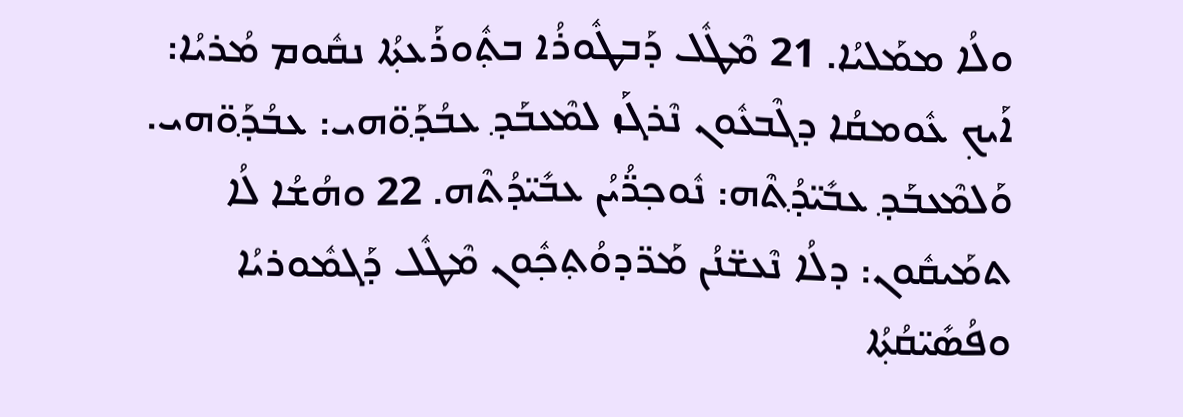ܘܠܳܐ ܡܡܰܠܝܳܐ. 21 ܡܶܛܽܠ ܕܰܒܛܽܘܪܳܐ ܒܬ݂ܽܘܪܰܥܬ݂ܳܐ ܢܩܽܘܡ ܡܳܪܝܳܐ: ܐܰܝܟ݂ ܥܽܘܡܩܳܐ ܕܓܶܒܥܽܘܢ ܢܶܪܓܰܙ ܠܡܶܥܒܰܕ݂ ܥܒܳܕ݂ܰܘ̈ܗܝ: ܥܒܳܕ݂ܰܘ̈ܗܝ. ܘܰܠܡܶܥܒܰܕ݂ ܥܒܺܝ̈ܕ݂ܳܬܶܗ: ܢܽܘܟ݂ܖ̈ܳܝܳܢ ܥܒܺܝ̈ܕܳܬܶܗ. 22 ܘܗܳܫܳܐ ܠܳܐ ܬܡܰܝܩܽܘܢ: ܕܠܳܐ ܢܶܥܫ̈ܢܳܢ ܡܰܖ̈ܕܘܳܬ݂ܟ݂ܽܘܢ ܡܶܛܽܠ ܕܰܓܡܽܘܪܝܳܐ ܘܦܳܣܺܝ̈ܩܳܬ݂ܳܐ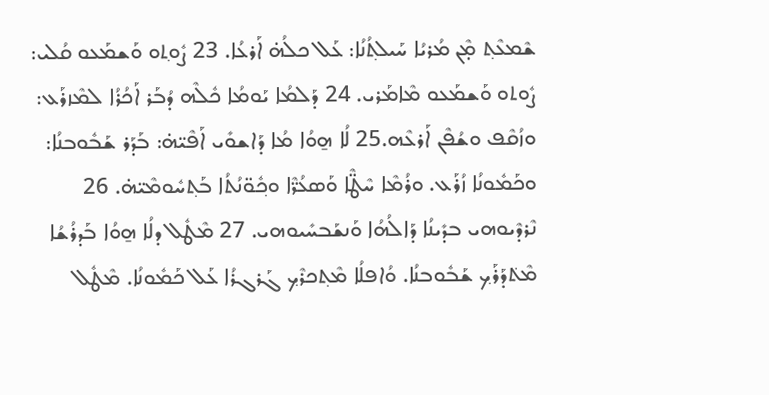ܫܶܡܥܶܬ݂ ܡ̣ܶܢ ܡܳܪܝܳܐ ܚܰܝܠܬ݂ܳܢܳܐ: ܥܰܠ ܟܠܳܗ̇ ܐܰܪܥܳܐ. 23 ܨܽܘܬ݂ܘ ܘܰܫܡܰܥܘ ܩܳܠܝ: ܨܽܘܬܘ ܘܰܫܡܰܥܘ ܡܶܐܡܰܪܝ. 24 ܕܰܠܡܳܐ ܝܰܘܡܳܐ ܟܽܠܶܗ ܕܳܒܰܪ ܐܰܟܳܪܳܐ ܠܡܶܙܪܰܥ: ܘܙܳܩܶܦ ܘܫܳܦܶܢ ܐܰܪܥܶܗ.25 ܠܳܐ ܗ̱ܘܳܐ ܡܳܐ ܕܰܐܫܘܺܝ ܐܰܦܶܝ̈ܗ̇: ܒܰܕܰܪ ܫܰܒܽܘܒܢܳܐ: ܘܟܰܡܽܘܢܳܐ ܙܳܪܰܥ. ܘܪܳܡܶܐ ܚܶܛ̈ܶܐ ܘܰܣܥܳܖ̈ܶܐ ܘܟ݂ܽܘ̈ܢܳܬܳܐ ܒܰܬ݂ܚܽܘܡܶܝ̈ܗ̇. 26 ܢܶܪܕܶܝܘܗܝ ܒܕܺܝܢܳܐ ܕܰܐ‌ܠܳܗܳܐ ܘܰܢܫܰܒܚܺܝܘܗܝ. 27 ܡܶܛܽܠ ܕܠܳܐ ܗ̱ܘܳܐ ܒܰܕܪܳܫܳܐ ܡܶܬ݁ܕܰܪܰܟ݂ ܫܰܒܽܘܒܢܳܐ. ܘܳܐܦܠܳܐ ܡܶܬ݂ܟܪܶܟ݂ ܓܰܪܓܪܳܐ ܥܰܠ ܟܰܡܽܘܢܳܐ. ܡܶܛܽܠ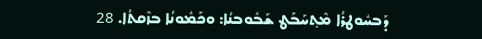ܕܰܒܚܽܘܛܪܳܐ ܡܶܬ݂ܚܰܒܰܛ ܫܰܒܽܘܒܢܳܐ: ܘܟܰܡܽܘܢܳܐ ܒܙܶܩܬܳܐ. 28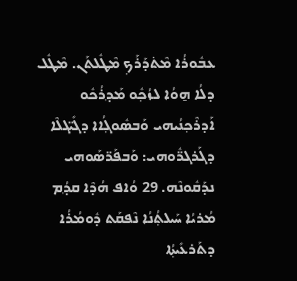ܥܒܽܘܪܳܐ ܡܶܬ݁ܕܰܪܰܟ݂ ܡܶܛܽܠܬܰܢ. ܡܶܛܽܠ ܕܠܳܐ ܗ̱ܘܳܐ ܠܙܳܟ݂ܽܘ ܡܰܕ݂ܪܳܟܽܘ ܐܰܕܪܶܟ݂ܢܳܝܗܝ ܘܰܒܣܽܘܓ݂ܳܐܐ ܕܓܺܝ̈ܓܠܶܐ ܕܓܰܪܓܖ̈ܽܘܗܝ: ܘܰܒܦܰܖ̈ܣܰܘܗܝ ܢܕܰܩܽܘܢܶܗ. 29 ܘܳܐܦ ܗܳܕܶܐ ܩܕ݂ܳܡ ܡܳܪܝܳܐ ܚܰܝܠܬ݂ܳܢܳܐ ܢܶܦܩܰܬ ܕܽܘܡܳܪܳܐ ܕܬܰܪܥܺܝܬ݂ܳܐ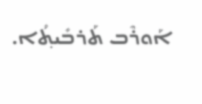ܐܰܘܪܶܒ ܬܰܪܒܺܝܬ݂ܳܐ.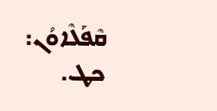ܩܶܦܰܠܶܐܘܳܢ: ܟܛ.